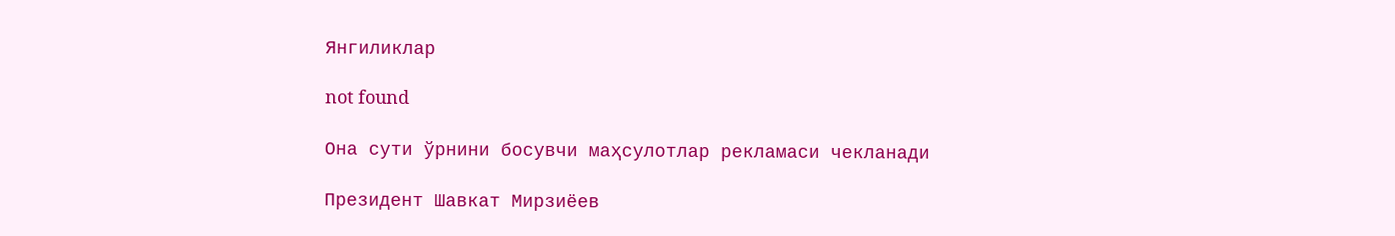Янгиликлар

not found

Она сути ўрнини босувчи маҳсулотлар рекламаси чекланади

Президент Шавкат Мирзиёев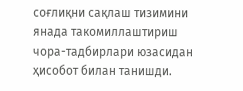соғлиқни сақлаш тизимини янада такомиллаштириш чора-тадбирлари юзасидан ҳисобот билан танишди.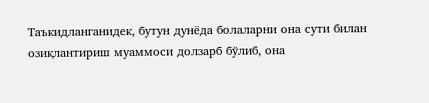Таъкидланганидек, бутун дунёда болаларни она сути билан озиқлантириш муаммоси долзарб бўлиб, она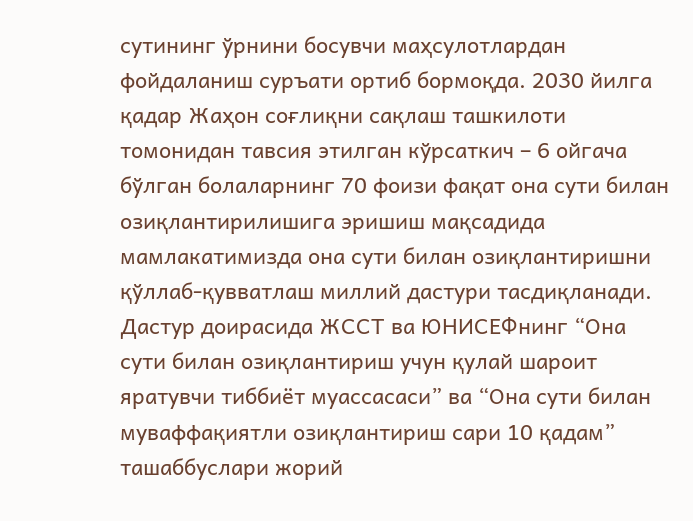сутининг ўрнини босувчи маҳсулотлардан фойдаланиш суръати ортиб бормоқда. 2030 йилга қадар Жаҳон соғлиқни сақлаш ташкилоти томонидан тавсия этилган кўрсаткич – 6 ойгача бўлган болаларнинг 70 фоизи фақат она сути билан озиқлантирилишига эришиш мақсадида мамлакатимизда она сути билан озиқлантиришни қўллаб-қувватлаш миллий дастури тасдиқланади. Дастур доирасида ЖССТ ва ЮНИСЕФнинг “Она сути билан озиқлантириш учун қулай шароит яратувчи тиббиёт муассасаси” ва “Она сути билан муваффақиятли озиқлантириш сари 10 қадам” ташаббуслари жорий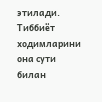этилади. Тиббиёт ходимларини она сути билан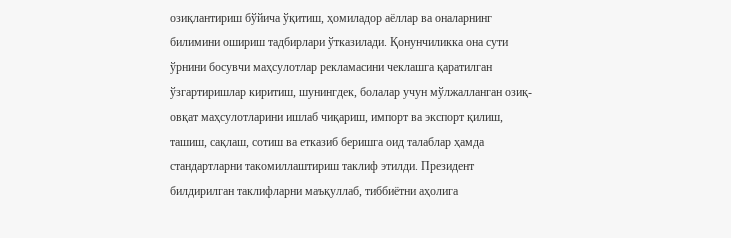озиқлантириш бўйича ўқитиш, ҳомиладор аёллар ва оналарнинг билимини ошириш тадбирлари ўтказилади. Қонунчиликка она сути ўрнини босувчи маҳсулотлар рекламасини чеклашга қаратилган ўзгартиришлар киритиш, шунингдек, болалар учун мўлжалланган озиқ-овқат маҳсулотларини ишлаб чиқариш, импорт ва экспорт қилиш, ташиш, сақлаш, сотиш ва етказиб беришга оид талаблар ҳамда стандартларни такомиллаштириш таклиф этилди. Президент билдирилган таклифларни маъқуллаб, тиббиётни аҳолига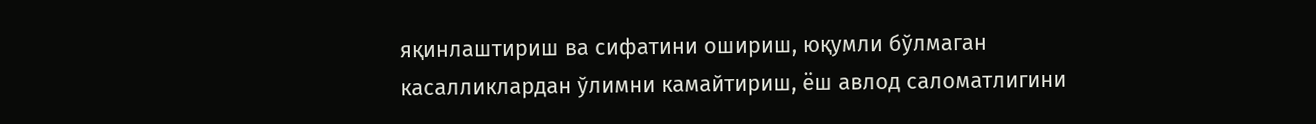яқинлаштириш ва сифатини ошириш, юқумли бўлмаган касалликлардан ўлимни камайтириш, ёш авлод саломатлигини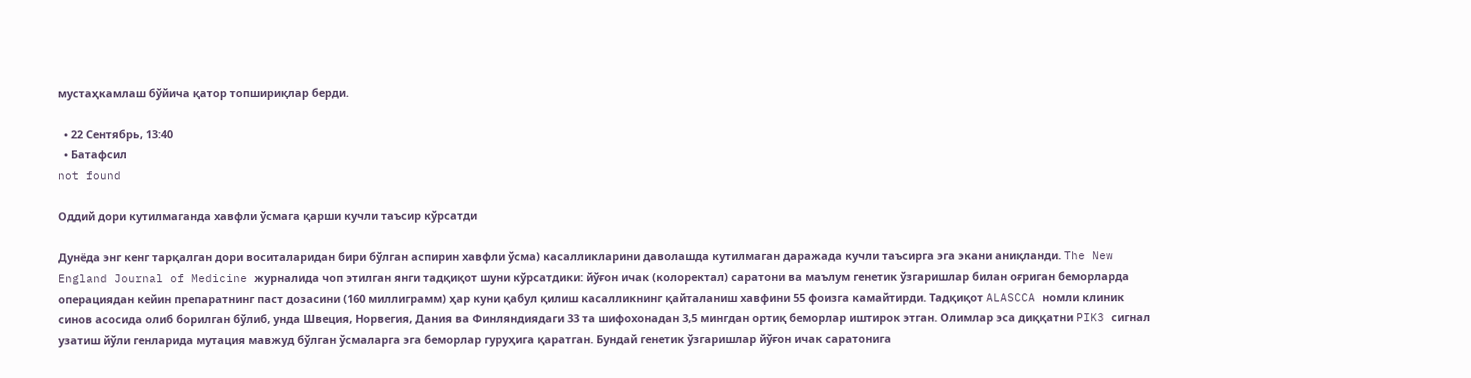мустаҳкамлаш бўйича қатор топшириқлар берди.

  • 22 Сентябрь, 13:40
  • Батафсил
not found

Оддий дори кутилмаганда хавфли ўсмага қарши кучли таъсир кўрсатди

Дунёда энг кенг тарқалган дори воситаларидан бири бўлган аспирин хавфли ўсма) касалликларини даволашда кутилмаган даражада кучли таъсирга эга экани аниқланди. The New England Journal of Medicine журналида чоп этилган янги тадқиқот шуни кўрсатдики: йўғон ичак (колоректал) саратони ва маълум генетик ўзгаришлар билан оғриган беморларда операциядан кейин препаратнинг паст дозасини (160 миллиграмм) ҳар куни қабул қилиш касалликнинг қайталаниш хавфини 55 фоизга камайтирди. Тадқиқот ALASCCA номли клиник синов асосида олиб борилган бўлиб, унда Швеция, Норвегия, Дания ва Финляндиядаги 33 та шифохонадан 3,5 мингдан ортиқ беморлар иштирок этган. Олимлар эса диққатни PIK3 сигнал узатиш йўли генларида мутация мавжуд бўлган ўсмаларга эга беморлар гуруҳига қаратган. Бундай генетик ўзгаришлар йўғон ичак саратонига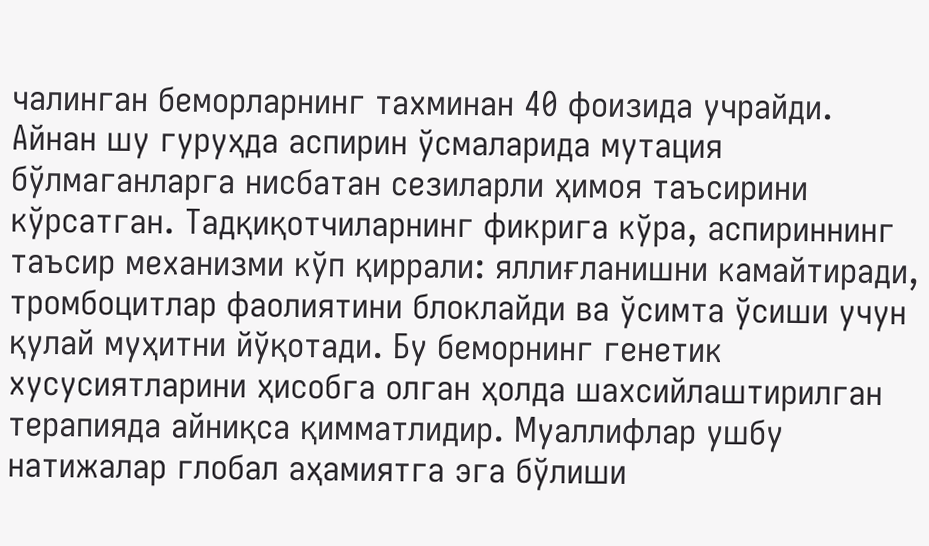чалинган беморларнинг тахминан 40 фоизида учрайди. Айнан шу гуруҳда аспирин ўсмаларида мутация бўлмаганларга нисбатан сезиларли ҳимоя таъсирини кўрсатган. Тадқиқотчиларнинг фикрига кўра, аспириннинг таъсир механизми кўп қиррали: яллиғланишни камайтиради, тромбоцитлар фаолиятини блоклайди ва ўсимта ўсиши учун қулай муҳитни йўқотади. Бу беморнинг генетик хусусиятларини ҳисобга олган ҳолда шахсийлаштирилган терапияда айниқса қимматлидир. Муаллифлар ушбу натижалар глобал аҳамиятга эга бўлиши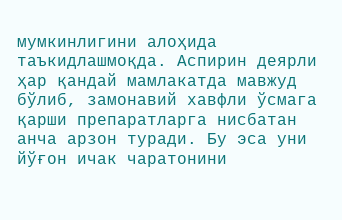мумкинлигини алоҳида таъкидлашмоқда. Аспирин деярли ҳар қандай мамлакатда мавжуд бўлиб, замонавий хавфли ўсмага қарши препаратларга нисбатан анча арзон туради. Бу эса уни йўғон ичак чаратонини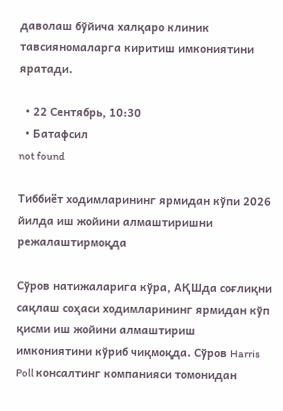даволаш бўйича халқаро клиник тавсияномаларга киритиш имкониятини яратади.

  • 22 Сентябрь, 10:30
  • Батафсил
not found

Тиббиёт ходимларининг ярмидан кўпи 2026 йилда иш жойини алмаштиришни режалаштирмоқда

Сўров натижаларига кўра, АҚШда соғлиқни сақлаш соҳаси ходимларининг ярмидан кўп қисми иш жойини алмаштириш имкониятини кўриб чиқмоқда. Cўров Harris Poll консалтинг компанияси томонидан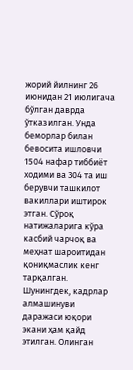жорий йилнинг 26 июнидан 21 июлигача бўлган даврда ўтказилган. Унда беморлар билан бевосита ишловчи 1504 нафар тиббиёт ходими ва 304 та иш берувчи ташкилот вакиллари иштирок этган. Сўроқ натижаларига кўра касбий чарчоқ ва меҳнат шароитидан қониқмаслик кенг тарқалган. Шунингдек, кадрлар алмашинуви даражаси юқори экани ҳам қайд этилган. Олинган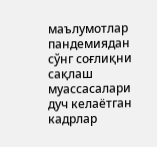маълумотлар пандемиядан сўнг соғлиқни сақлаш муассасалари дуч келаётган кадрлар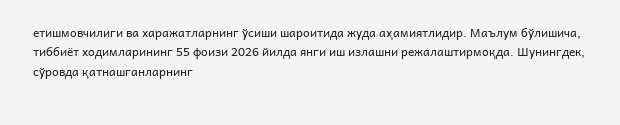етишмовчилиги ва харажатларнинг ўсиши шароитида жуда аҳамиятлидир. Маълум бўлишича, тиббиёт ходимларининг 55 фоизи 2026 йилда янги иш излашни режалаштирмоқда. Шунингдек, сўровда қатнашганларнинг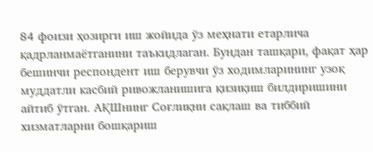84 фоизи ҳозирги иш жойида ўз меҳнати етарлича қадрланмаётганини таъкидлаган. Бундан ташқари, фақат ҳар бешинчи респондент иш берувчи ўз ходимларининг узоқ муддатли касбий ривожланишига қизиқиш билдиришини айтиб ўтган. АҚШнинг Соғлиқни сақлаш ва тиббий хизматларни бошқариш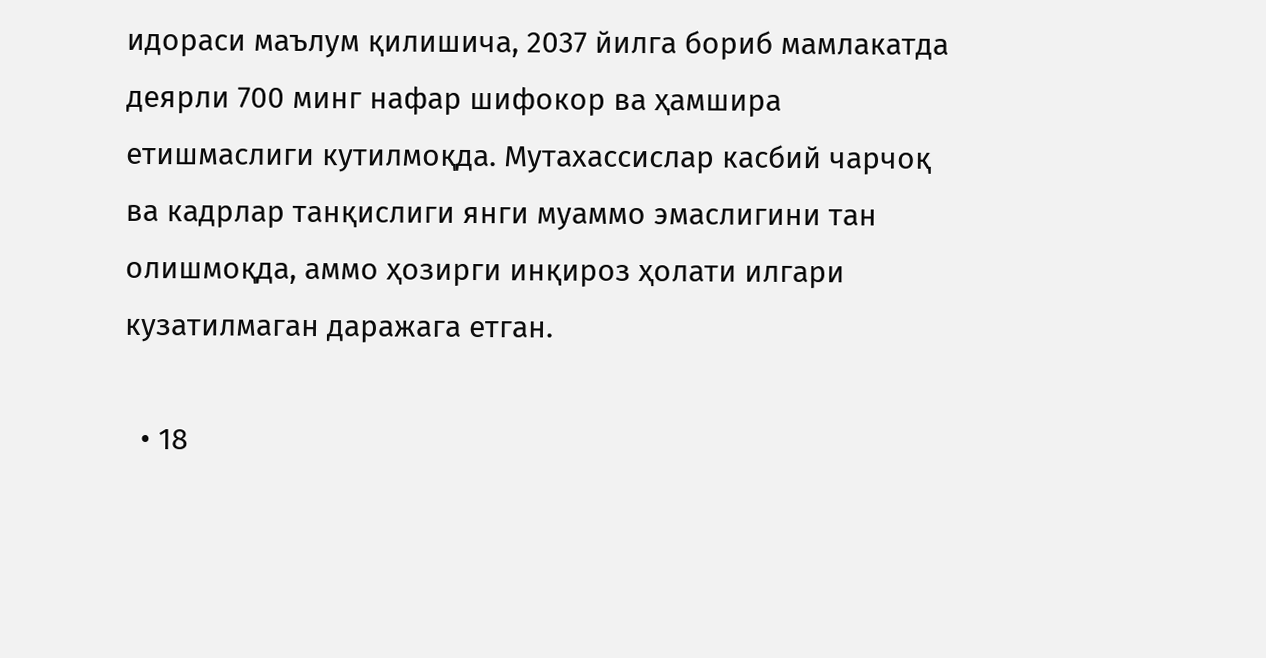идораси маълум қилишича, 2037 йилга бориб мамлакатда деярли 700 минг нафар шифокор ва ҳамшира етишмаслиги кутилмоқда. Мутахассислар касбий чарчоқ ва кадрлар танқислиги янги муаммо эмаслигини тан олишмоқда, аммо ҳозирги инқироз ҳолати илгари кузатилмаган даражага етган.

  • 18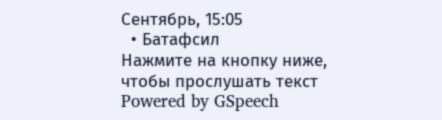Сентябрь, 15:05
  • Батафсил
Нажмите на кнопку ниже, чтобы прослушать текст Powered by GSpeech